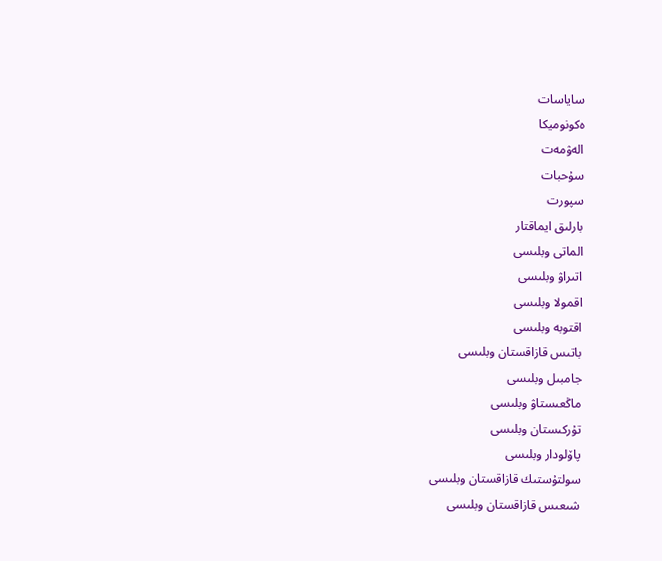ساياسات
ەكونوميكا
الەۋمەت
سۇحبات
سپورت
بارلىق ايماقتار
الماتى وبلىسى
اتىراۋ وبلىسى
اقمولا وبلىسى
اقتوبە وبلىسى
باتىس قازاقستان وبلىسى
جامبىل وبلىسى
ماڭعىستاۋ وبلىسى
تۇركىستان وبلىسى
پاۆلودار وبلىسى
سولتۇستىك قازاقستان وبلىسى
شىعىس قازاقستان وبلىسى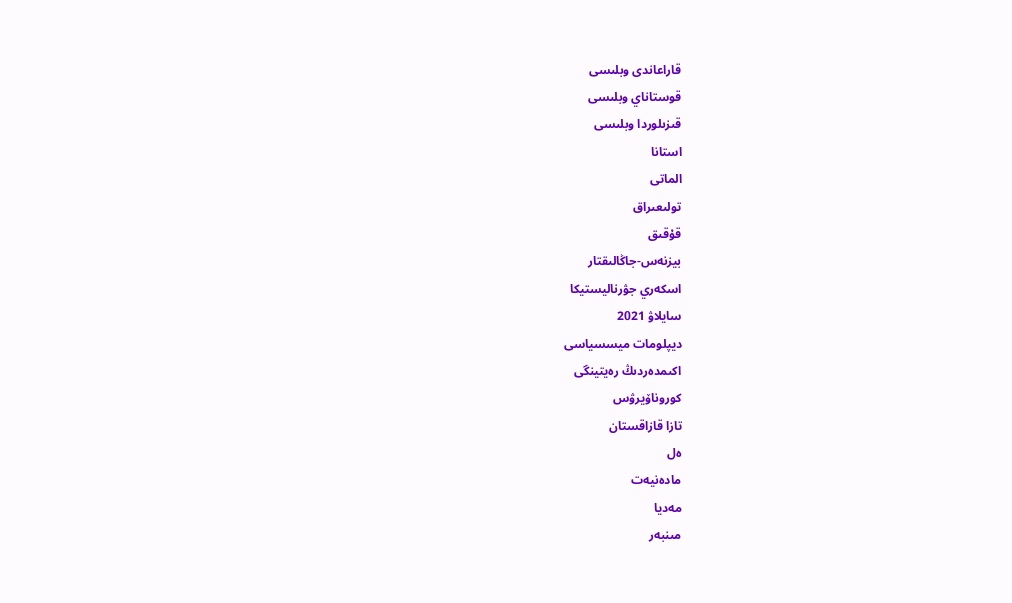قاراعاندى وبلىسى
قوستاناي وبلىسى
قىزىلوردا وبلىسى
استانا
الماتى
تولىعىراق
قۇقىق
بيزنەس-جاڭالىقتار
اسكەري جۋرناليستيكا
سايلاۋ 2021
ديپلومات ميسسياسى
اكىمدەردىڭ رەيتينگى
كوروناۆيرۋس
تازا قازاقستان
ەل
مادەنيەت
مەديا
مىنبەر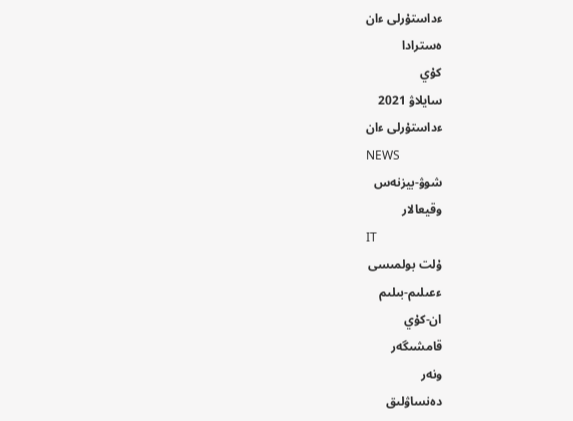ءداستۇرلى ءان
ەسترادا
كۇي
سايلاۋ 2021
ءداستۇرلى ءان
NEWS
شوۋ-بيزنەس
وقيعالار
IT
ۇلت بولمىسى
ءعىلىم-بىلىم
ان-كۇي
قامشىگەر
ونەر
دەنساۋلىق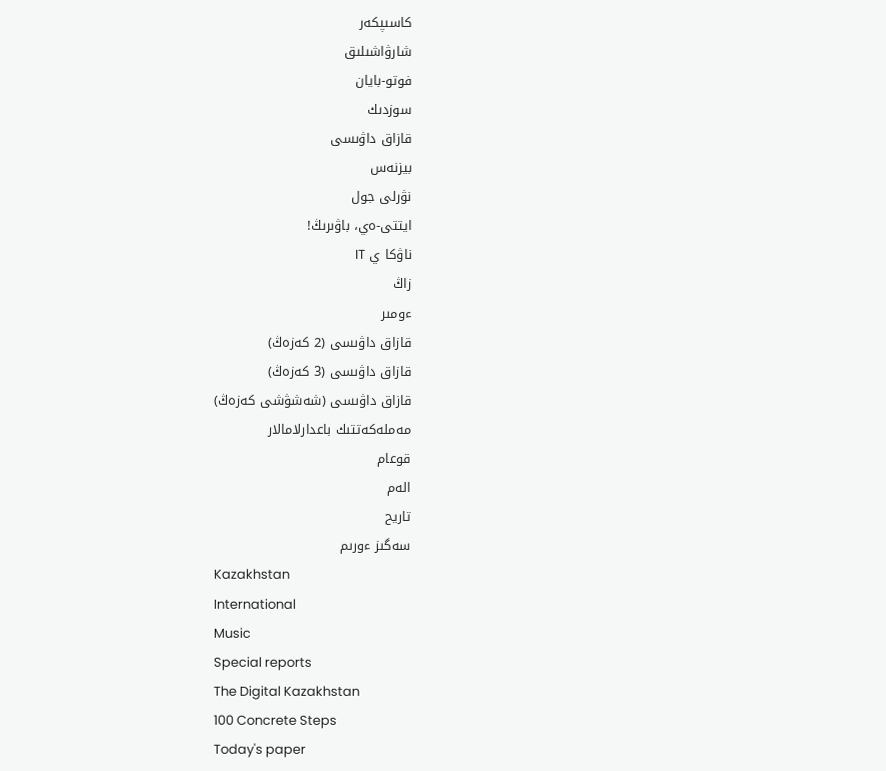كاسىپكەر
شارۋاشىلىق
فوتو-بايان
سوزدىك
قازاق داۋىسى
بيزنەس
نۋرلى جول
ايتتى-ەي، باۋىرىڭ!
ناۋكا ي IT
زاڭ
ءومىر
قازاق داۋىسى (2 كەزەڭ)
قازاق داۋىسى (3 كەزەڭ)
قازاق داۋىسى (شەشۋشى كەزەڭ)
مەملەكەتتىك باعدارلامالار
قوعام
الەم
تاريح
سەگىز ءورىم
Kazakhstan
International
Music
Special reports
The Digital Kazakhstan
100 Concrete Steps
Today's paper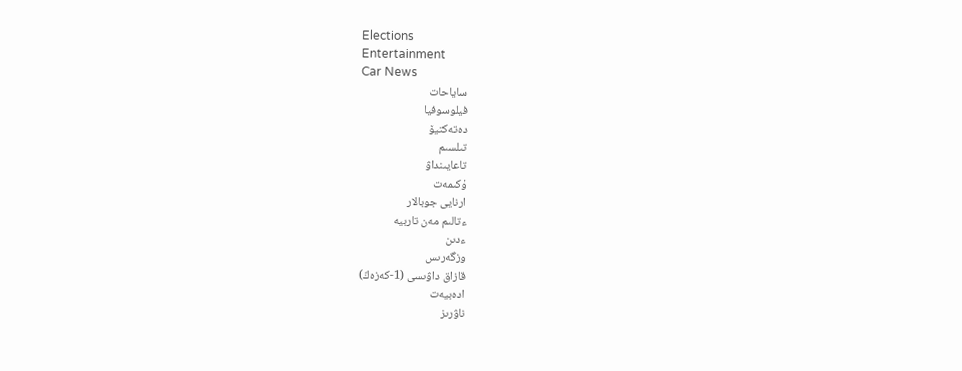Elections
Entertainment
Car News
ساياحات
فيلوسوفيا
دەتەكتيۆ
تىلسىم
تاعايىنداۋ
ۇكىمەت
ارنايى جوبالار
ءتالىم مەن تاربيە
ءدىن
وزگەرىس
قازاق داۋىسى (1-كەزەڭ)
ادەبيەت
ناۋرىز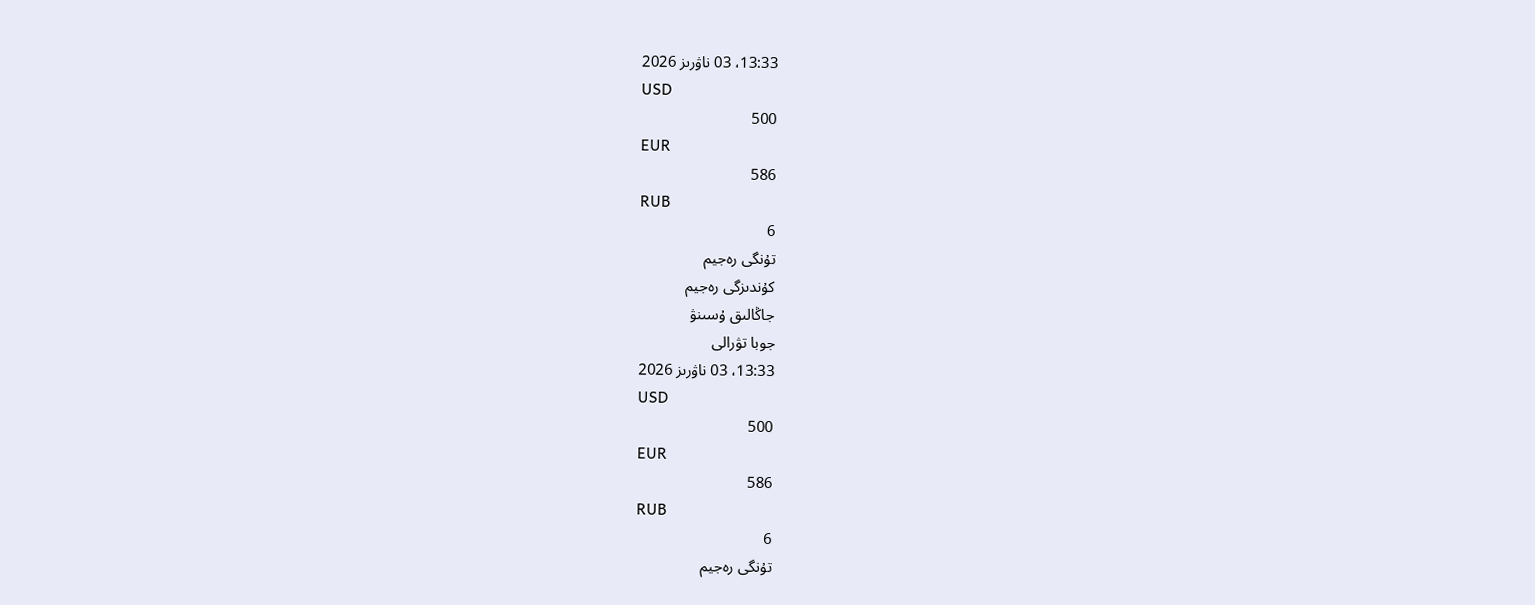13:33، 03 ناۋرىز 2026
USD
500
EUR
586
RUB
6
تۇنگى رەجيم
كۇندىزگى رەجيم
جاڭالىق ۇسىنۋ
جوبا تۋرالى
13:33، 03 ناۋرىز 2026
USD
500
EUR
586
RUB
6
تۇنگى رەجيم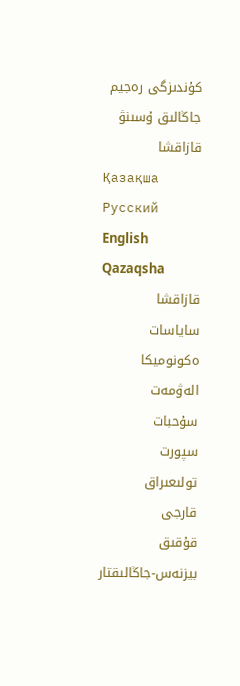كۇندىزگى رەجيم
جاڭالىق ۇسىنۋ
قازاقشا
Қазақша
Русский
English
Qazaqsha
قازاقشا
ساياسات
ەكونوميكا
الەۋمەت
سۇحبات
سپورت
تولىعىراق
قارجى
قۇقىق
بيزنەس-جاڭالىقتار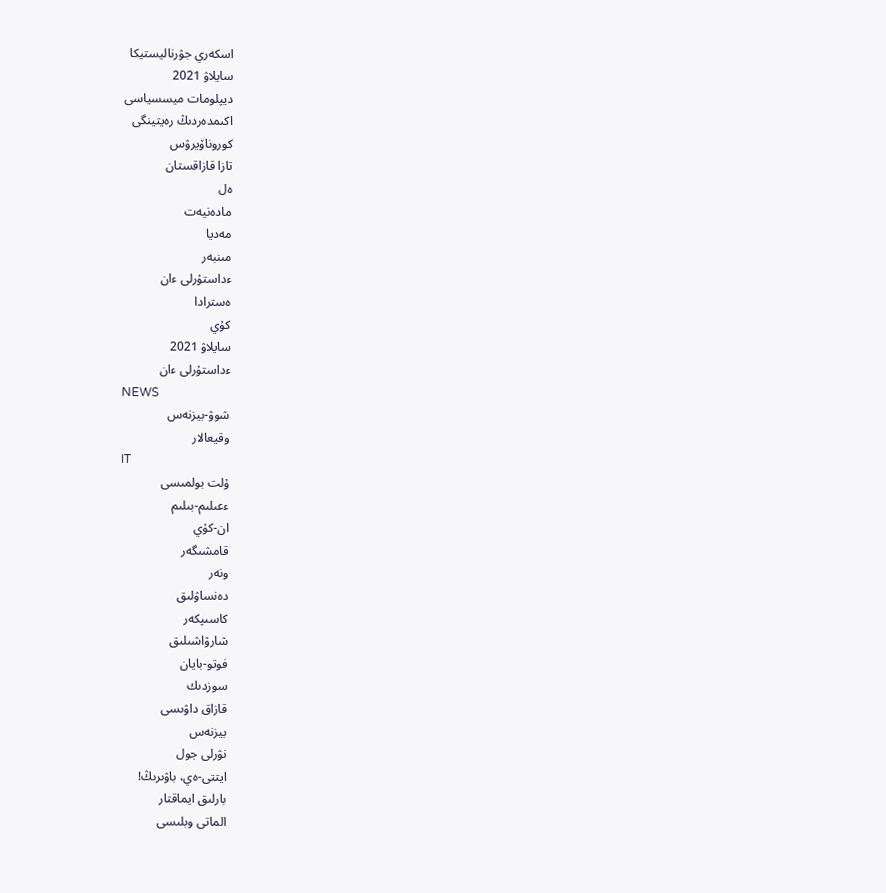اسكەري جۋرناليستيكا
سايلاۋ 2021
ديپلومات ميسسياسى
اكىمدەردىڭ رەيتينگى
كوروناۆيرۋس
تازا قازاقستان
ەل
مادەنيەت
مەديا
مىنبەر
ءداستۇرلى ءان
ەسترادا
كۇي
سايلاۋ 2021
ءداستۇرلى ءان
NEWS
شوۋ-بيزنەس
وقيعالار
IT
ۇلت بولمىسى
ءعىلىم-بىلىم
ان-كۇي
قامشىگەر
ونەر
دەنساۋلىق
كاسىپكەر
شارۋاشىلىق
فوتو-بايان
سوزدىك
قازاق داۋىسى
بيزنەس
نۋرلى جول
ايتتى-ەي، باۋىرىڭ!
بارلىق ايماقتار
الماتى وبلىسى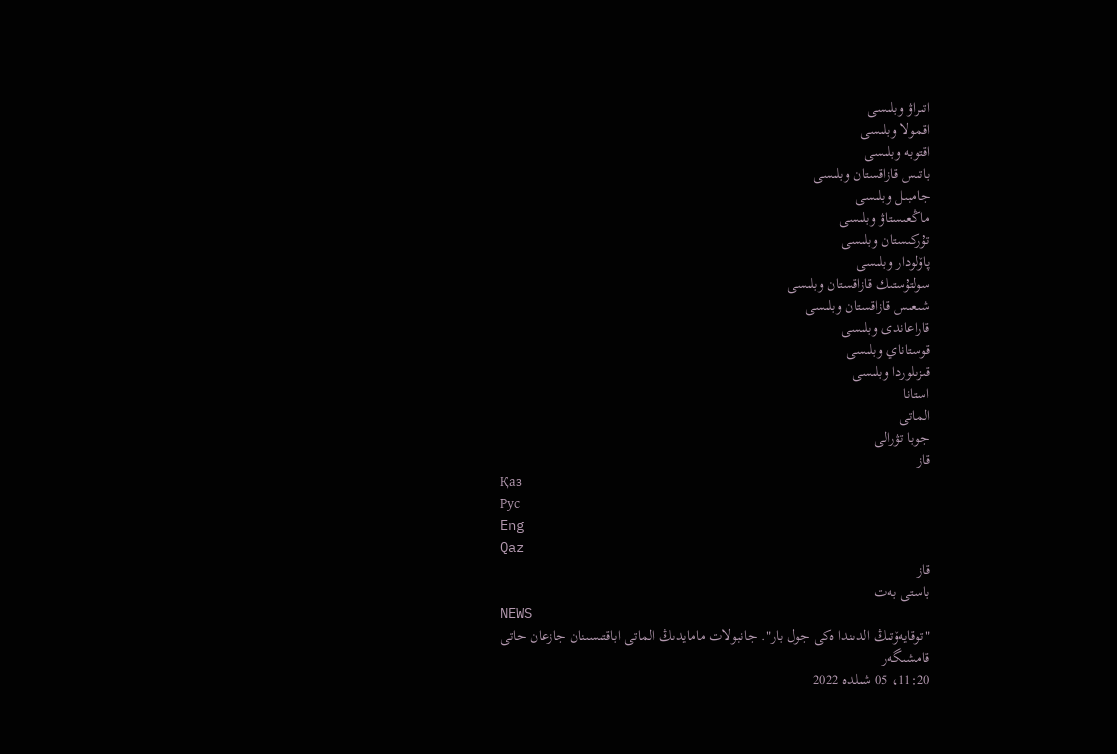اتىراۋ وبلىسى
اقمولا وبلىسى
اقتوبە وبلىسى
باتىس قازاقستان وبلىسى
جامبىل وبلىسى
ماڭعىستاۋ وبلىسى
تۇركىستان وبلىسى
پاۆلودار وبلىسى
سولتۇستىك قازاقستان وبلىسى
شىعىس قازاقستان وبلىسى
قاراعاندى وبلىسى
قوستاناي وبلىسى
قىزىلوردا وبلىسى
استانا
الماتى
جوبا تۋرالى
قاز
Қаз
Рус
Eng
Qaz
قاز
باستى بەت
NEWS
"توقايەۆتىڭ الدىندا ەكى جول بار". جانبولات مامايدىڭ الماتى اباقتىسىنان جازعان حاتى
قامشىگەر
11:20، 05 شىلدە 2022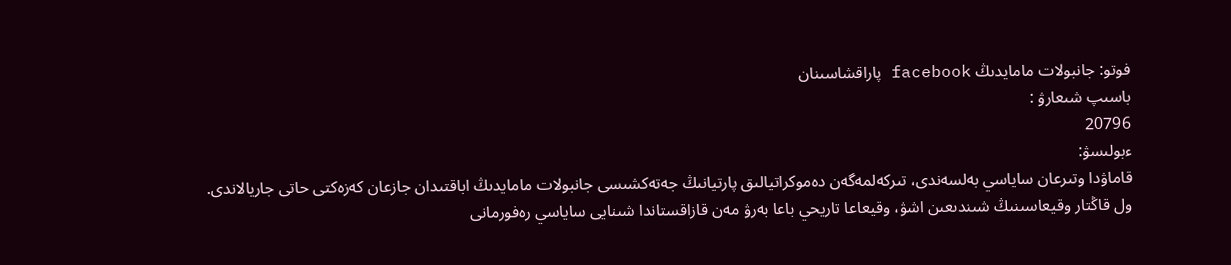فوتو: جانبولات مامايدىڭ facebook پاراقشاسىنان
باسىپ شىعارۋ :
20796
ءبولىسۋ:
قاماۋدا وتىرعان ساياسي بەلسەندى، تىركەلمەگەن دەموكراتيالىق پارتيانىڭ جەتەكشىسى جانبولات مامايدىڭ اباقتىدان جازعان كەزەكتى حاتى جاريالاندى. ول قاڭتار وقيعاسىنىڭ شىندىعىن اشۋ، وقيعاعا تاريحي باعا بەرۋ مەن قازاقستاندا شىنايى ساياسي رەفورمانى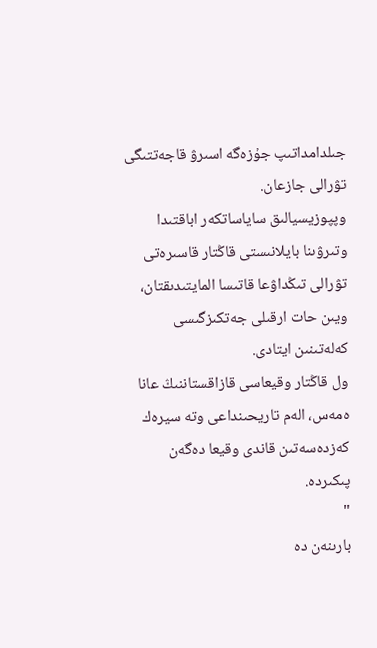جىلدامداتىپ جۇزەگە اسىرۋ قاجەتتىگى تۋرالى جازعان.
وپپوزيسيالىق ساياساتكەر اباقتىدا وتىرۋىنا بايلانىستى قاڭتار قاسىرەتى تۋرالى تىڭداۋعا قاتىسا المايتىدىقتان، ويىن حات ارقىلى جەتكىزگىسى كەلەتىنىن ايتادى.
ول قاڭتار وقيعاسى قازاقستاننىڭ عانا ەمەس، الەم تاريحىنداعى وتە سيرەك كەزدەسەتىن قاندى وقيعا دەگەن پىكىردە.
"
بارىنەن دە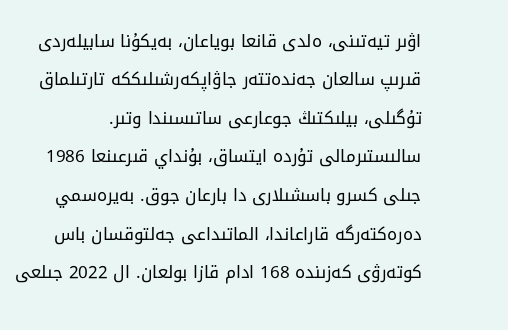اۋىر تيەتىنى، ەلدى قانعا بوياعان، بەيكۇنا سابيلەردى قىرىپ سالعان جەندەتتەر جاۋاپكەرشىلىككە تارتىلماق تۇگىلى، بيلىكتىڭ جوعارعى ساتىسىندا وتىر. سالىستىرمالى تۇردە ايتساق، بۇنداي قىرعىنعا 1986 جىلى كسرو باسشىلارى دا بارعان جوق. بەيرەسمي دەرەكتەرگە قاراعاندا، الماتىداعى جەلتوقسان باس كوتەرۋى كەزىندە 168 ادام قازا بولعان. ال 2022 جىلعى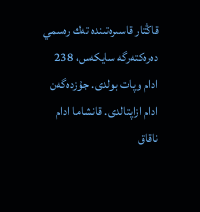قاڭتار قاسىرەتىندە تەك رەسمي دەرەكتەرگە سايكەس، 238 ادام وپات بولدى. جۇزدەگەن ادام ازاپتالدى. قانشاما ادام ناقاق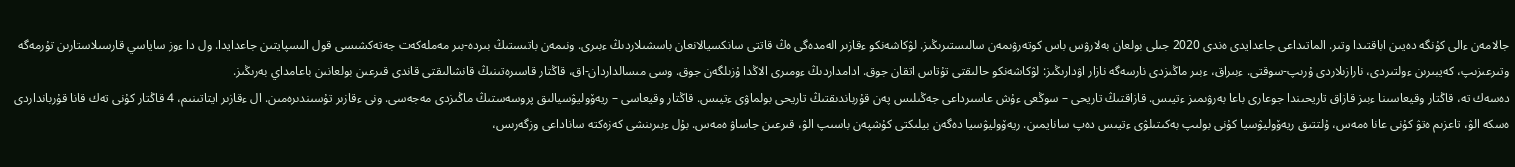جالامەن ءالى كۇنگە دەيىن اباقتىدا وتىر. الماتىداعى جاعدايدى ەندى 2020 جىلى بولعان بەلارۋس باس كوتەرۋىمەن سالىستىرىڭىز. لۋكاشەنكو ءقازىر الەمدەگى ەڭ قاتتى سانكسيالانعان باسشىلاردىڭ ءبىرى. ونىمەن باتىستىڭ بىردە-بىر مەملەكەت جەتەكشىسى قول الىسپايتىن جاعدايدا. ول دا ءوز ساياسي قارسىلاستارىن تۇرمەگە وتىرعىزىپ، كەيبىرىن ءولتىردى، نارازىلاردى ۇرىپ-سوقتى. ءبىراق، ءبىر ماڭىزدى نارسەگە نازار اۋدارىڭىز: لۋكاشەنكو حالىقتى تۇتاس اتقان جوق. ادامداردىڭ ءومىرى الاڭدا ۇزىلگەن جوق. وسى مىسالداردان-اق، قاڭتار قاسىرەتىنىڭ قانشالىقتى قاندى قىرعىن بولعانىن باعامداي بەرىڭىز.
دەسەك تە، قاڭتار وقيعاسىنا ءبىز قازاق تاريحىندا جوعارى باعا بەرۋىمىز ءتيىس. قازاقتىڭ تاريحى – سوڭعى ءۇش عاسىرداعى جەڭىلىس پەن قۇرباندىقتىڭ تاريحى بولماۋى ءتيىس. قاڭتار وقيعاسى – ريەۆوليۋسيالىق پروسەستىڭ ماڭىزدى مەجەسى. ونى ءقازىر تۇسىندىرەمىن. ال ءقازىر ايتاتىنىم، 4 قاڭتار كۇنى تەك قانا قۇربانداردى ەسكە الۋ، تاعزىم ەتۋ كۇنى عانا ەمەس، ۇلتتىق ريەۆوليۋسيا كۇنى بولىپ بەكىتىلۋى ءتيىس دەپ سانايمىن. ريەۆوليۋسيا دەگەن بيلىكتى كۇشپەن باسىپ الۋ، قىرعىن جاساۋ ەمەس. بۇل ءبىرىنشى كەزەكتە ساناداعى وزگەرىس،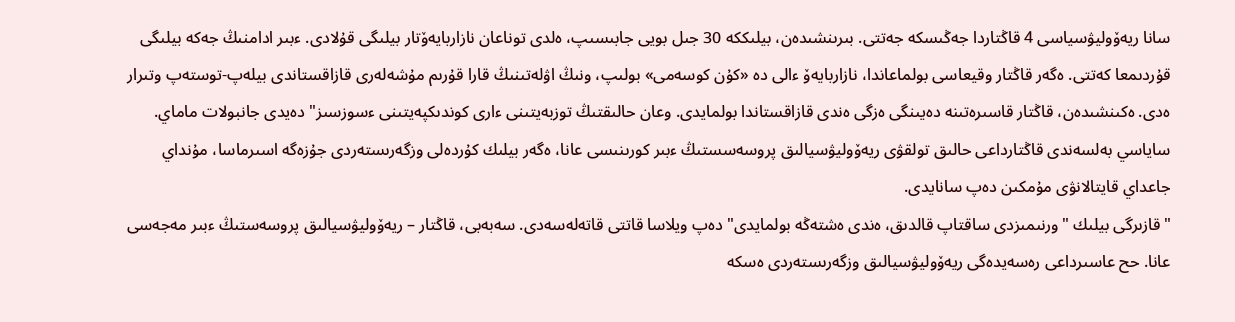سانا ريەۆوليۋسياسى 4 قاڭتاردا جەڭىسكە جەتتى. بىرىنشىدەن، بيلىككە 30 جىل بويى جابىسىپ، ەلدى توناعان نازاربايەۆتار بيلىگى قۇلادى. ءبىر ادامنىڭ جەكە بيلىگى قۇردىمعا كەتتى. ەگەر قاڭتار وقيعاسى بولماعاندا، نازاربايەۆ ءالى دە «كۇن كوسەمى» بولىپ، ونىڭ اۋلەتىنىڭ قارا قۇرىم مۇشەلەرى قازاقستاندى بيلەپ-توستەپ وتىرار ەدى. ەكىنشىدەن، قاڭتار قاسىرەتىنە دەيىنگى ەزگى ەندى قازاقستاندا بولمايدى. وعان حالىقتىڭ توزبەيتىنى ءارى كوندىكپەيتىنى ءسوزسىز" دەيدى جانبولات ماماي.
ساياسي بەلسەندى قاڭتارداعى حالىق تولقۋى ريەۆوليۋسيالىق پروسەسستىڭ ءبىر كورىنىسى عانا، ەگەر بيلىك كۇردەلى وزگەرىستەردى جۇزەگە اسىرماسا، مۇنداي جاعداي قايتالانۋى مۇمكىن دەپ سانايدى.
"قازىرگى بيلىك "ورنىمىزدى ساقتاپ قالدىق، ەندى ەشتەڭە بولمايدى" دەپ ويلاسا قاتتى قاتەلەسەدى. سەبەبى، قاڭتار – ريەۆوليۋسيالىق پروسەستىڭ ءبىر مەجەسى عانا. حح عاسىرداعى رەسەيدەگى ريەۆوليۋسيالىق وزگەرىستەردى ەسكە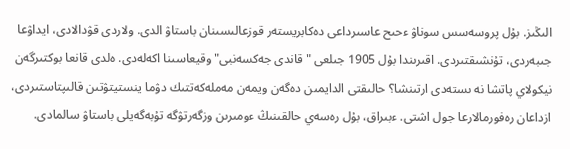الىڭىز. بۇل پروسەسس سوناۋ ءحىح عاسىرداعى دەكابريستەر قوزعالىسىنان باستاۋ الدى. ولاردى قۋدالادى، ايداۋعا جىبەردى، تۇنشىقتىردى. اقىرىندا بۇل 1905 جىلعى "قاندى جەكسەنبى" وقيعاسىنا اكەلەدى. ەلدى قانعا بوكتىرگەن نيكولاي پاتشا نە ىستەدى ارتىنشا؟ حالىقتى الدايمىن دەگەن ويمەن مەملەكەتتىك دۋما ينستيتۋتىن قالىپتاستىردى، ازداعان رەفورمالارعا جول اشتى. ءبىراق، بۇل رەسەي حالقىنىڭ ءومىرىن وزگەرتۋگە تۇبەگەيلى باستاۋ سالمادى.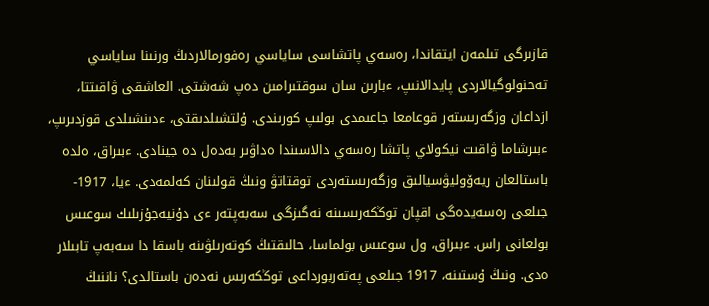قازىرگى تىلمەن ايتقاندا، رەسەي پاتشاسى ساياسي رەفورمالاردىڭ ورنىنا ساياسي تەحنولوگيالاردى پايدالانىپ، ءبارىن سان سوقتىرامىن دەپ شەشتى. العاشقى ۋاقىتتا، ازداعان وزگەرىستەر قوعامعا جاعىمدى بولىپ كورىندى. ۇلتشىلدىقتى، ءدىنشىلدى قوزدىرىپ، ءبىرشاما ۋاقىت نيكولاي پاتشا رەسەي دالاسىندا ەداۋىر بەدەل دە جينادى. ءبىراق، ەلدە باستالعان ريەۆوليۋسيالىق وزگەرىستەردى توقتاتۋ ونىڭ قولىنان كەلمەدى. ءيا، 1917-جىلعى رەسەيدەگى اقپان توڭكەرىسىنە نەگىزگى سەبەپتەر ءى دۇنيەجۇزىلىك سوعىس بولعانى راس. ءبىراق، ول سوعىس بولماسا، حالىقتىڭ كوتەرىلۋىنە باسقا دا سەبەپ تابىلار ەدى. ونىڭ ۇستىنە، 1917 جىلعى پەتەربورداعى توڭكەرىس نەدەن باستالدى؟ ناننىڭ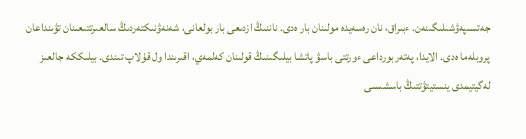جەتىسپەۋشىلىگىنەن. ءبىراق، نان رەسەيدە مولىنان بار ەدى. ناننىڭ ازدىعى بار بولعانى، شەنەۋنىكتەردىڭ سالعىرتتىعىنان تۋىنداعان پروبلەما ەدى. الايدا، پەتەربورداعى ءورتتى باسۋ پاتشا بيلىگىنىڭ قولىنان كەلمەي، اقىرىندا ول قۇلاپ تىندى. بيلىككە جالعىز لەگيتيمدى ينستيتۋتتىڭ باسشىسى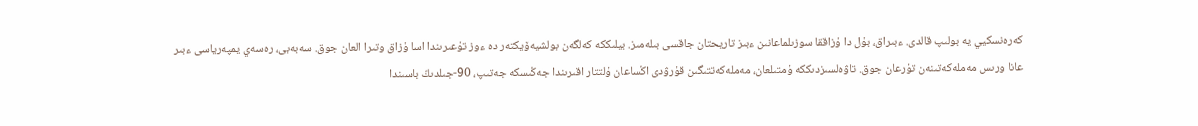كەرەنسكيي يە بولىپ قالدى. ءبىراق، بۇل دا ۇزاققا سوزىلماعانىن ءبىز تاريحتان جاقسى بىلەمىز. بيلىككە كەلگەن بولشيەۆيكتەر دە ءوز تۇعىرىندا اسا ۇزاق وتىرا العان جوق. سەبەبى، رەسەي يمپەرياسى ءبىر عانا ورىس مەملەكەتىنەن تۇرعان جوق. تاۋەلسىزدىككە ۇمتىلعان، مەملەكەتتىگىن قۇرۋدى اڭساعان ۇلتتار اقىرىندا جەڭىسكە جەتىپ، 90-جىلدىڭ باسىندا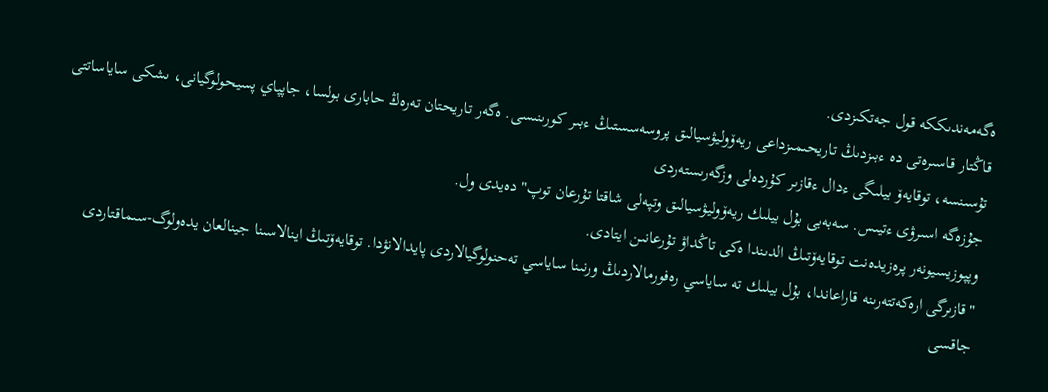ەگەمەندىككە قول جەتكىزدى.
قاڭتار قاسىرەتى دە ءبىزدىڭ تاريحىمىزداعى ريەۆوليۋسيالىق پروسەسستىڭ ءبىر كورىنىسى. ەگەر تاريحتان تەرەڭ حابارى بولسا، جاپپاي پسيحولوگيانى، ىشكى ساياساتتى تۇسىنسە، توقايەۆ بيلىگى ءدال ءقازىر كۇردەلى وزگەرىستەردى
جۇزەگە اسىرۋى ءتيىس. سەبەبى بۇل بيلىك ريەۆوليۋسيالىق وتپەلى شاقتا تۇرعان توپ" دەيدى ول.
وپپوزيسيونەر پرەزيدەنت توقايەۆتىڭ الدىندا ەكى تاڭداۋ تۇرعانىن ايتادى.
"قازىرگى ارەكەتتەرىنە قاراعاندا، بۇل بيلىك تە ساياسي رەفورمالاردىڭ ورنىنا ساياسي تەحنولوگيالاردى پايدالانۋدا. توقايەۆتىڭ اينالاسىنا جينالعان يدەولوگ-سىماقتاردى جاقسى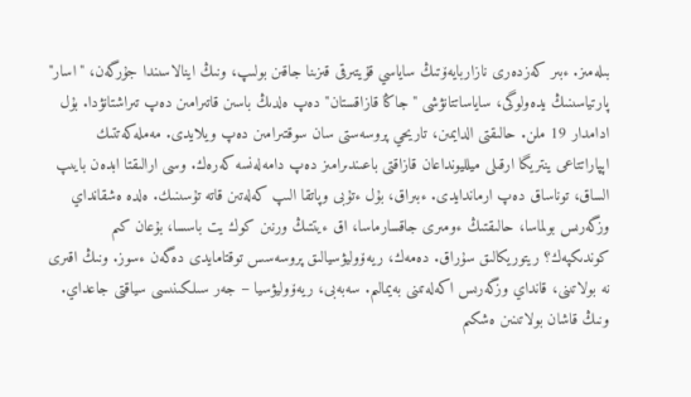بىلەمىز. ءبىر كەزدەرى نازاربايەۆتىڭ ساياسي قۇيتىرقى قىزىنا جاقىن بولىپ، ونىڭ اينالاسىندا جۇرگەن، "اسار" پارتياسىنىڭ يدەولوگى، ساياساتتانۋشى "جاڭا قازاقستان" دەپ ەلدىڭ باسىن قاتىرامىن دەپ تىراشتانۋدا. بۇل ادامدار 19 ملن. حالىقتى الدايمىن، تاريحي پروسەستى سان سوقتىرامىن دەپ ويلايدى. مەملەكەتتىك اپپاراتتاعى ينتريگا ارقىلى ميلليونداعان قازاقتى باعىندىرامىز دەپ دامەلەنسە كەرەك. وسى ارالىقتا ابدەن بايىپ الساق، توناساق دەپ ارماندايدى. ءبىراق، بۇل ءتۇبى وپاتقا الىپ كەلەتىن قاتە تۇسىنىك. ەلدە ەشقانداي وزگەرىس بولماسا، حالىقتىڭ ءومىرى جاقسارماسا، اق ءيتتىڭ ورنىن كوك يت باسسا، بۇعان كىم كوندىكپەك؟ ريتوريكالىق سۇراق. دەمەك، ريەۆوليۋسيالىق پروسەسس توقتامايدى دەگەن ءسوز. ونىڭ اقىرى نە بولاتىنى، قانداي وزگەرىس اكەلەتىنى بەيمالىم. سەبەبى، ريەۆوليۋسيا – جەر سىلكىنىسى سياقتى جاعداي. ونىڭ قاشان بولاتىنىن ەشكىم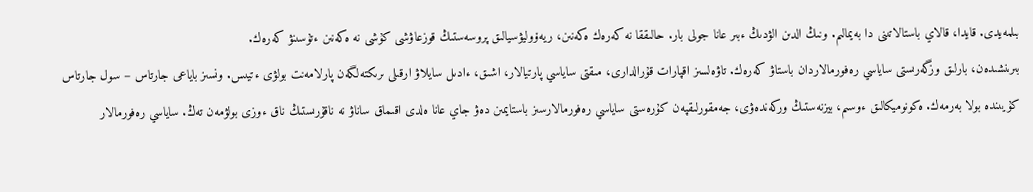بىلمەيدى. قايدا، قالاي باستالاتىنى دا بەيمالىم. ونىڭ الدىن الۋدىڭ ءبىر عانا جولى بار. حالىققا نە كەرەك ەكەنىن، ريەۆوليۋسيالىق پروسەستىڭ قوزعاۋشى كۇشى نە ەكەنىن ءتۇسىنۋ كەرەك.
بىرىنشىدەن، بارلىق وزگەرىستى ساياسي رەفورمالاردان باستاۋ كەرەك. تاۋەلسىز اقپارات قۇرالدارى، مىقتى ساياسي پارتيالار، اشىق، ءادىل سايلاۋ ارقىلى ىرىكتەلگەن پارلامەنت بولۋى ءتيىس. ونسىز باياعى جارتاس – سول جارتاس كۇيىندە بولا بەرمەك. ەكونوميكالىق ءوسىم، بيزنەستىڭ وركەندەۋى، جەمقورلىقپەن كۇرەستى ساياسي رەفورمالارسىز باستايمىن دەۋ جاي عانا ەلدى اقىماق ساناۋ نە ناقۇرىستىڭ ناق ءوزى بولۋمەن تەڭ. ساياسي رەفورمالار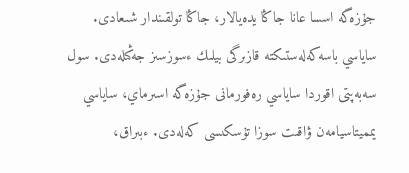جۇزەگە اسسا عانا جاڭا يدەيالار، جاڭا تولقىندار شىعادى. ساياسي باسەكەلەستىكتە قازىرگى بيلىك ءسوزسىز جەڭىلەدى. سول سەبەپتى اقوردا ساياسي رەفورمانى جۇزەگە اسىرماي، ساياسي يمميتاسيامەن ۋاقىت سوزا تۇسكىسى كەلەدى. ءبىراق،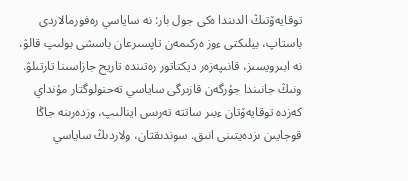توقايەۆتىڭ الدىندا ەكى جول بار: نە ساياسي رەفورمالاردى باستاپ، بيلىكتى ءوز ەركىمەن تاپسىرعان باسشى بولىپ قالۋ، نە ابىرويسىز، قانىپەزەر ديكتاتور رەتىندە تاريح جازاسىنا تارتىلۋ. ونىڭ جانىندا جۇرگەن قازىرگى ساياسي تەحنولوگتار مۇنداي كەزدە توقايەۆتان ءبىر ساتتە تەرىس اينالىپ، وزدەرىنە جاڭا قوجايىن ىزدەيتىنى انىق. سوندىقتان، ولاردىڭ ساياسي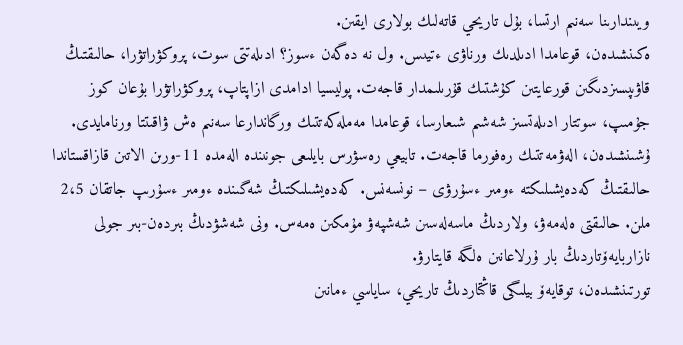ويىندارىنا سەنىم ارتسا، بۇل تاريحي قاتەلىك بولارى ايقىن.
ەكىنشىدەن، قوعامدا ادىلدىك ورناۋى ءتيىس. ول نە دەگەن ءسوز؟ ادىلەتتى سوت، پروكۋراتۋرا، حالىقتىڭ قاۋىپسىزدىگىن قورعايتىن كۇشتىك قۇرىلىمدار قاجەت. پوليسيا ادامدى ازاپتاپ، پروكۋراتۋرا بۇعان كوز جۇمىپ، سوتتار ادىلەتسىز شەشىم شىعارسا، قوعامدا مەملەكەتتىك ورگاندارعا سەنىم ەش ۋاقىتتا ورنامايدى.
ۇشىنشىدەن، الەۋمەتتىك رەفورما قاجەت. تابيعي رەسۋرس بايلىعى جونىندە الەمدە 11-ورىن الاتىن قازاقستاندا حالىقتىڭ كەدەيشىلىكتە ءومىر ءسۇرۋى – نونسەنس. كەدەيشىلىكتىڭ شەگىندە ءومىر ءسۇرىپ جاتقان 2،5 ملن. حالىقتى ەلەمەۋ، ولاردىڭ ماسەلەسىن شەشپەۋ مۇمكىن ەمەس. ونى شەشۋدىڭ بىردەن-بىر جولى نازاربايەۆتاردىڭ بار ۇرلاعانىن ەلگە قايتارۋ.
تورتىنشىدەن، توقايەۆ بيلىگى قاڭتاردىڭ تاريحي، ساياسي ءمانىن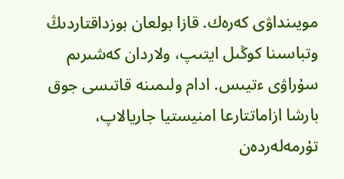مويىنداۋى كەرەك. قازا بولعان بوزداقتاردىڭ وتباسىنا كوڭىل ايتىپ، ولاردان كەشىرىم سۇراۋى ءتيىس. ادام ولىمىنە قاتىسى جوق بارشا ازاماتتارعا امنيستيا جاريالاپ، تۇرمەلەردەن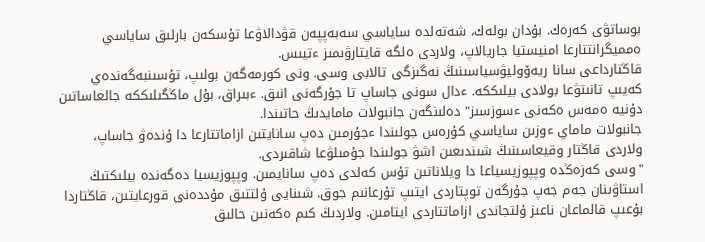بوساتۋى كەرەك. بۇدان بولەك، شەتەلدە ساياسي سەبەپپەن قۋدالاۋعا تۇسكەن بارلىق ساياسي ەمميگرانتتارعا امنيستيا جاريالاپ، ولاردى ەلگە قايتارۋىمىز ءتيىس.
قاڭتارداعى سانا ريەۆوليۋسياسىنىڭ نەگىزگى تالابى وسى. ونى كورمەگەن بولىپ، تۇسىنبەگەندەي كەيىپ تانىتۋعا بولادى بيلىككە. ءدال سونى جاساپ تا جۇرگەنى انىق. ءبىراق، بۇل ماڭگىلىككە جالعاساتىن دۇنيە ەمەس ەكەنى ءسوزسىز" دەلىنگەن جانبولات مامايدىڭ حاتىندا.
جانبولات ماماي ءوزىن ساياسي كۇرەس جولىندا ءجۇرمىن دەپ سانايتىن ازاماتتارعا دا ۇندەۋ جاساپ، ولاردى قاڭتار وقيعاسىنىڭ شىندىعىن اشۋ جولىندا جۇمىلۋعا شاقىردى.
"وسى كەزەڭدە وپپوزيسياعا دا ويلاناتىن تۇس كەلدى دەپ سانايمىن. وپپوزيسيا دەگەندە بيلىكتىڭ استاۋىنان جەم جەپ جۇرگەن توپتاردى ايتىپ تۇرعانىم جوق. شىنايى ۇلتتىق مۇددەنى قورعايتىن، قاڭتاردا بۇعىپ قالماعان ناعىز ۇلتجاندى ازاماتتاردى ايتامىن. ولاردىڭ كىم ەكەنىن حالىق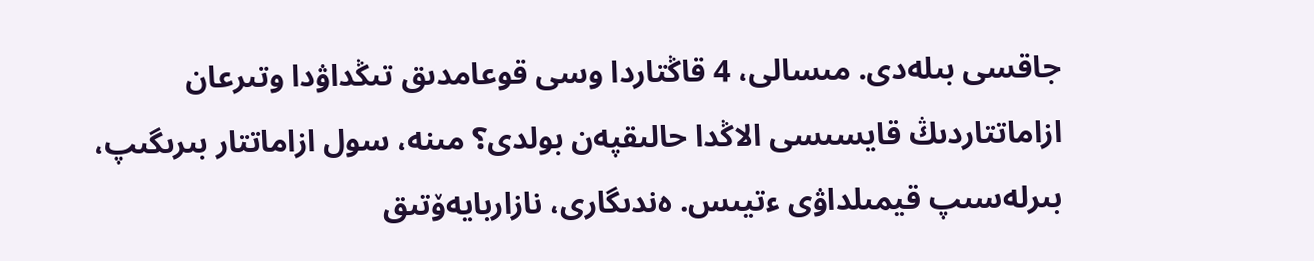جاقسى بىلەدى. مىسالى، 4 قاڭتاردا وسى قوعامدىق تىڭداۋدا وتىرعان ازاماتتاردىڭ قايسىسى الاڭدا حالىقپەن بولدى؟ مىنە، سول ازاماتتار بىرىگىپ، بىرلەسىپ قيمىلداۋى ءتيىس. ەندىگارى، نازاربايەۆتىق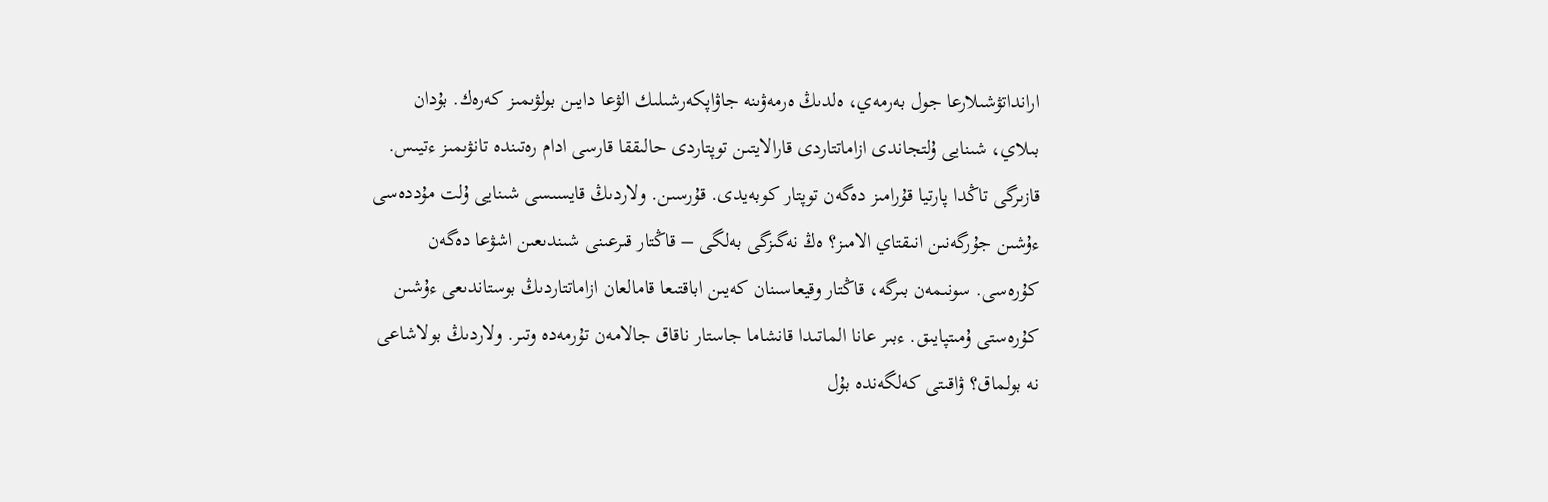ارانداتۋشىلارعا جول بەرمەي، ەلدىڭ ەرمەۋىنە جاۋاپكەرشىلىك الۋعا دايىن بولۋىمىز كەرەك. بۇدان بىلاي، شىنايى ۇلتجاندى ازاماتتاردى قارالايتىن توپتاردى حالىققا قارسى ادام رەتىندە تانۋىمىز ءتيىس.
قازىرگى تاڭدا پارتيا قۇرامىز دەگەن توپتار كوبەيدى. قۇرسىن. ولاردىڭ قايسىسى شىنايى ۇلت مۇددەسى ءۇشىن جۇرگەنىن انىقتاي الامىز؟ ەڭ نەگىزگى بەلگى – قاڭتار قىرعىنى شىندىعىن اشۋعا دەگەن كۇرەسى. سونىمەن بىرگە، قاڭتار وقيعاسىنان كەيىن اباقتىعا قامالعان ازاماتتاردىڭ بوستاندىعى ءۇشىن كۇرەستى ۇمىتپايىق. ءبىر عانا الماتىدا قانشاما جاستار ناقاق جالامەن تۇرمەدە وتىر. ولاردىڭ بولاشاعى نە بولماق؟ ۋاقىتى كەلگەندە بۇل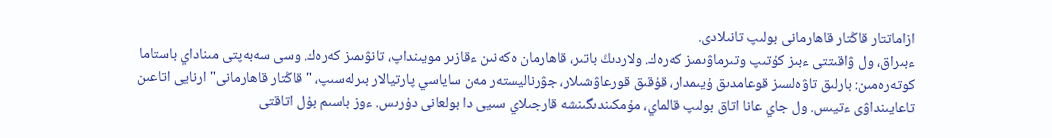ازاماتتار قاڭتار قاھارمانى بولىپ تانىلادى.
ءبىراق، ول ۋاقىتتى ءبىز كۇتىپ وتىرماۋىمىز كەرەك. ولاردىڭ باتىر، قاھارمان ەكەنىن ءقازىر مويىنداپ، تانۋىمىز كەرەك. وسى سەبەپتى مىناداي باستاما كوتەرەمىن: بارلىق تاۋەلسىز قوعامدىق ۇيىمدار، قۇقىق قورعاۋشىلار، جۋرناليستەر مەن ساياسي پارتيالار بىرلەسىپ، "قاڭتار قاھارمانى" ارنايى اتاعىن تاعايىنداۋى ءتيىس. ول جاي عانا اتاق بولىپ قالماي، مۇمكىندىگىنشە قارجىلاي سىيى دا بولعانى دۇرىس. ءوز باسىم بۇل اتاقتى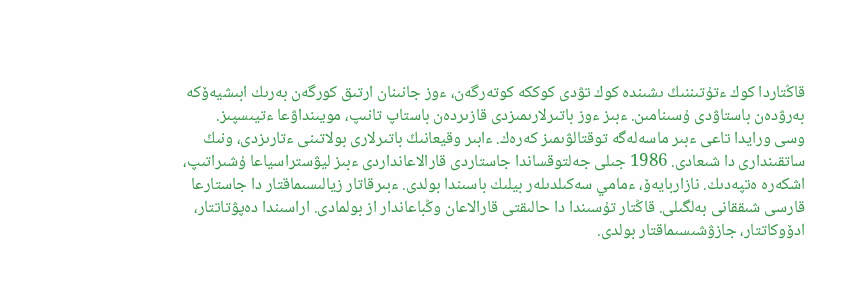قاڭتاردا كوك ءتۇتىننىڭ ىشىندە كوك تۋدى كوككە كوتەرگەن، ءوز جانىنان ارتىق كورگەن بەرىك ابىشيەۆكە بەرۋدەن باستاۋدى ۇسىنامىن. ءبىز ءوز باتىرلارىمىزدى قازىردەن باستاپ تانىپ، مويىنداۋعا ءتيىسپىز.
وسى ورايدا تاعى ءبىر ماسەلەگە توقتالۋىمىز كەرەك. ءابىر وقيعانىڭ باتىرلارى بولاتىنى ءتارىزدى، ونىڭ ساتقىندارى دا شىعادى. 1986 جىلى جەلتوقساندا جاستاردى قارالاعانداردى ءبىز ليۋستراسياعا ۇشىراتىپ، اشكەرە ەتپەدىك. نازاربايەۆ، ءمامي سەكىلدىلەر بيلىك باسىندا بولدى. ءبىرقاتار زيالىسىماقتار دا جاستارعا قارسى شىققانى بەلگىلى. قاڭتار تۇسىندا دا حالىقتى قارالاعان وڭباعاندار از بولمادى. اراسىندا دەپۋتاتتار، ادۆوكاتتار، جازۋشىسىماقتار بولدى.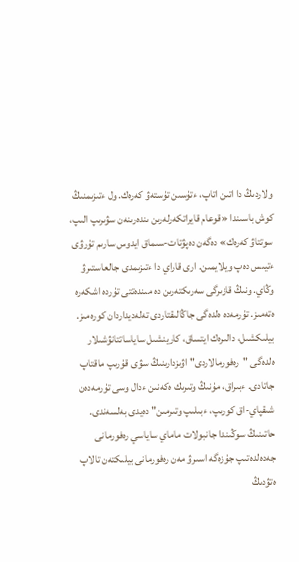ولاردىڭ دا اتىن اتاپ، ءتۇسىن تۇستەۋ كەرەك. ول ءتىزىمنىڭ كوش باسىندا «قوعام قايراتكەرلەرىن ىندەرىنەن سۋىرىپ الىپ، سوتتاۋ كەرەك» دەگەن دەپۋتات-سىماق ايدوس سارىم تۇرۋى ءتيىس دەپ ويلايمىن. ارى قاراي دا ءتىزىمدى جالعاستىرۋ وڭاي. ونىڭ قازىرگى سەرىكتەرىن دە مىندەتتى تۇردە اشكەرە ەتەمىز. تۇرمەدە ەلدەگى جاڭالىقتاردى تەلەديداردان كورەمىز. بيلىكشىل، دالىرەك ايتساق، كارينشىل ساياساتتانۋشىلار ەلدەگى "رەفورمالاردى" اۋىزدارىنىڭ سۋى قۇرىپ ماقتاپ جاتادى. ءبىراق، مۇنىڭ وتىرىك ەكەنىن ءدال وسى تۇرمەدەن شىقپاي-اق كورىپ، ءبىلىپ وتىرمىن" دەيدى بەلسەندى.
حاتىنىڭ سوڭىندا جانبولات ماماي ساياسي رەفورمانى جەدەلدەتىپ جۇزەگە اسىرۋ مەن رەفورمانى بيلىكتەن تالاپ ەتۋدىڭ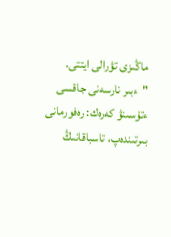ماڭىزى تۋرالى ايتتى.
"ءبىر نارسەنى جاقسى ءتۇسىنۋ كەرەك: رەفورمانى بىرتىندەپ، تاسباقانىڭ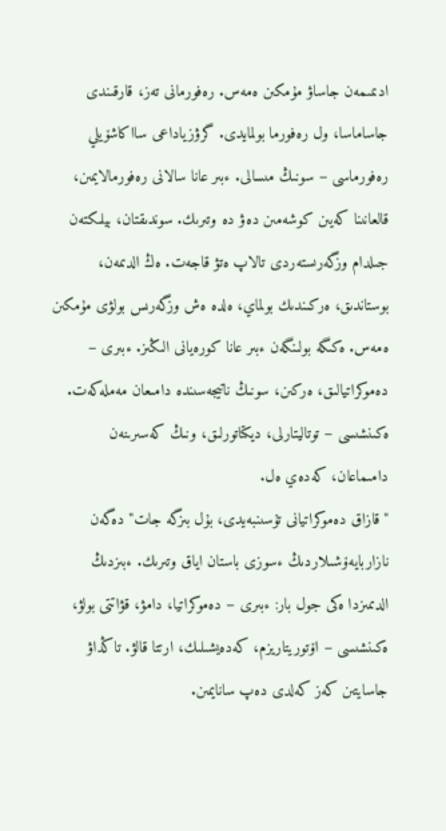ادىمىمەن جاساۋ مۇمكىن ەمەس. رەفورمانى تەز، قارقىندى جاساماسا، ول رەفورما بولمايدى. گرۋزياداعى سااكاشۆيلي رەفورماسى – سونىڭ مىسالى. ءبىر عانا سالانى رەفورمالايمىن، قالعانىنا كەيىن كوشەمىن دەۋ دە وتىرىك. سوندىقتان، بيلىكتەن جىلدام وزگەرىستەردى تالاپ ەتۋ قاجەت. ەڭ الدىمەن، بوستاندىق، ەركىندىك بولماي، ەلدە ەش وزگەرىس بولۋى مۇمكىن ەمەس. ەكىگە بولىنگەن ءبىر عانا كورەيانى الىڭىز. ءبىرى – دەموكراتيالىق، ەركىن، سونىڭ ناتيجەسىندە دامىعان مەملەكەت. ەكىنشىسى – توتاليتارلى، ديكتاتورلىق، ونىڭ كەسىرىنەن دامىماعان، كەدەي ەل.
"قازاق دەموكراتيانى تۇسىنبەيدى، بۇل بىزگە جات" دەگەن نازاربايەۆشىلاردىڭ ءسوزى باستان اياق وتىرىك. ءبىزدىڭ الدىمىزدا ەكى جول بار: ءبىرى – دەموكراتيا، دامۋ، قۋاتتى بولۋ، ەكىنشىسى – اۆتوريتاريزم، كەدەيشىلىك، ارتتا قالۋ. تاڭداۋ جاسايتىن كەز كەلدى دەپ سانايمىن.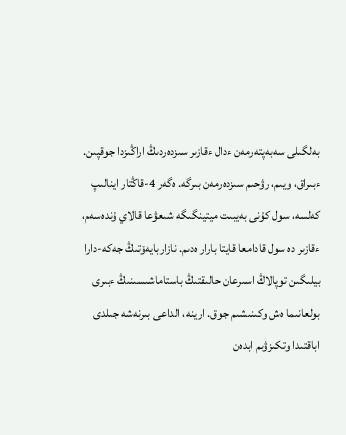بەلگىلى سەبەپتەرمەن ءدال ءقازىر سىزدەردىڭ اراڭىزدا جوقپىن. ءبىراق، ويىم، رۋحىم سىزدەرمەن بىرگە. ەگەر 4-قاڭتار اينالىپ كەلسە، سول كۇنى بەيبىت ميتينگىگە شىعۋعا قالاي ۇندەسەم، ءقازىر دە سول قادامعا قايتا بارار ەدىم. نازاربايەۆتىڭ جەكە-دارا بيلىگىن توپالاڭ اسىرعان حالىقتىڭ باستاماشىسىنىڭ ءبىرى بولعانىما ەش وكىنىشىم جوق. ارينە، الداعى بىرنەشە جىلدى اباقتىدا وتكىزۋىم ابدەن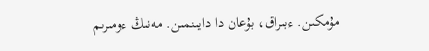مۇمكىن. ءبىراق، بۇعان دا دايىنمىن. مەنىڭ ءومىرىم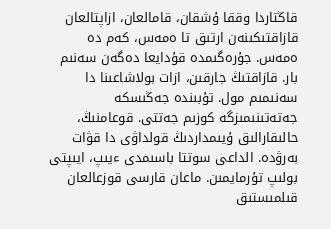قاڭتاردا وققا ۇشقان، قامالعان، ازاپتالعان قازاقتىكىنەن ارتىق تا ەمەس، كەم دە ەمەس. جۇرەگىمدە قۇدايعا دەگەن سەنىم بار. قازاقتىڭ جارقىن، ازات بولاشاعىنا دا سەنىمىم مول. تۇبىندە جەڭىسكە جەتەتىنىمىزگە كوزىم جەتتى. قوعامنىڭ، حالىقارالىق ۇيىمداردىڭ قولداۋى دا قۋات بەرۋدە. الداعى سوتتا باسىمدى ءيىپ، ايىپتى بولىپ تۇرمايمىن. ماعان قارسى قوزعالعان قىلمىستىق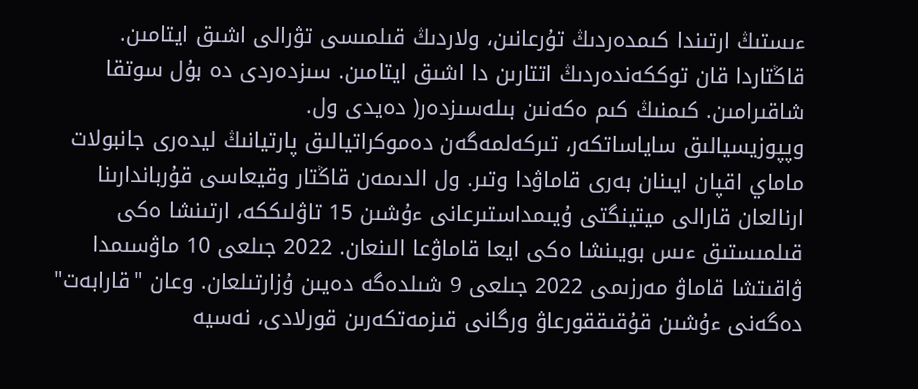ءىستىڭ ارتىندا كىمدەردىڭ تۇرعانىن، ولاردىڭ قىلمىسى تۋرالى اشىق ايتامىن. قاڭتاردا قان توككەندەردىڭ اتتارىن دا اشىق ايتامىن. سىزدەردى دە بۇل سوتقا شاقىرامىن. كىمنىڭ كىم ەكەنىن بىلەسىزدەر( دەيدى ول.
وپپوزيسيالىق ساياساتكەر، تىركەلمەگەن دەموكراتيالىق پارتيانىڭ ليدەرى جانبولات ماماي اقپان ايىنان بەرى قاماۋدا وتىر. ول الدىمەن قاڭتار وقيعاسى قۇرباندارىنا ارنالعان قارالى ميتينگتى ۇيىمداستىرعانى ءۇشىن 15 تاۋلىككە، ارتىنشا ەكى قىلمىستىق ءىس بويىنشا ەكى ايعا قاماۋعا الىنعان. 2022 جىلعى 10 ماۋسىمدا ۋاقىتشا قاماۋ مەرزىمى 2022 جىلعى 9 شىلدەگە دەيىن ۇزارتىلعان. وعان "قارابەت" دەگەنى ءۇشىن قۇقىققورعاۋ ورگانى قىزمەتكەرىن قورلادى، نەسيە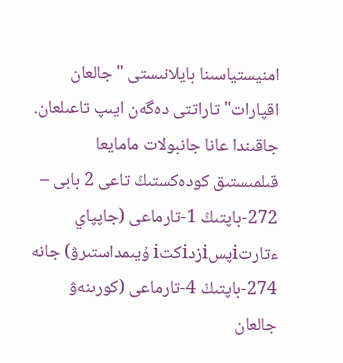امنيستياسىنا بايلانىستى "جالعان اقپارات" تاراتتى دەگەن ايىپ تاعىلعان. جاقىندا عانا جانبولات مامايعا قىلمىستىق كودەكستىڭ تاعى 2 بابى – 272-باپتىڭ 1-تارماعى (جاپپاي ءتارتiپسiزدiكتi ۇيىمداستىرۋ) جانە 274-باپتىڭ 4-تارماعى (كورىنەۋ جالعان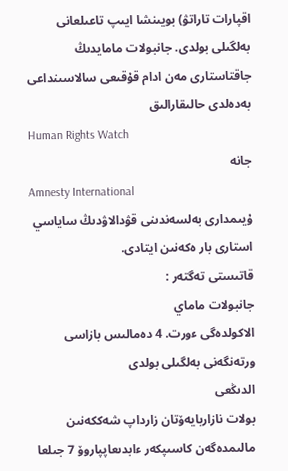اقپارات تاراتۋ) بويىنشا ايىپ تاعىلعانى بەلگىلى بولدى. جانبولات مامايدىڭ جاقتاستارى مەن ادام قۇقىعى سالاسىنداعى بەدەلدى حالىقارالىق
Human Rights Watch
جانە
Amnesty International
ۇيىمدارى بەلسەندىنى قۋدالاۋدىڭ ساياسي استارى بار ەكەنىن ايتادى.
قاتىستى تەگتەر :
جانبولات ماماي
الاكولدەگى ءورت. 4 دەمالىس بازاسى ورتەنگەنى بەلگىلى بولدى
الدىڭعى
بولات نازاربايەۆتان زارداپ شەككەنىن مالىمدەگەن كاسىپكەر ءابدىعاپپاروۆ 7 جىلعا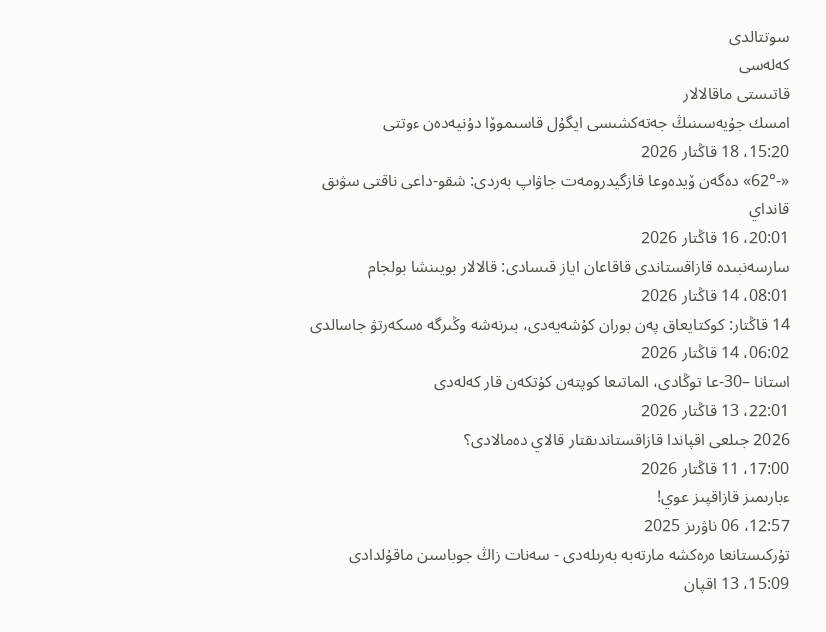سوتتالدى
كەلەسى
قاتىستى ماقالالار
امسك جۇيەسىنىڭ جەتەكشىسى ايگۇل قاسىموۆا دۇنيەدەن ءوتتى
15:20، 18 قاڭتار 2026
«-62°» دەگەن ۆيدەوعا قازگيدرومەت جاۋاپ بەردى: شقو-داعى ناقتى سۋىق قانداي
20:01، 16 قاڭتار 2026
سارسەنبىدە قازاقستاندى قاقاعان اياز قىسادى: قالالار بويىنشا بولجام
08:01، 14 قاڭتار 2026
14 قاڭتار: كوكتايعاق پەن بوران كۇشەيەدى، بىرنەشە وڭىرگە ەسكەرتۋ جاسالدى
06:02، 14 قاڭتار 2026
استانا –30-عا توڭادى، الماتىعا كوپتەن كۇتكەن قار كەلەدى
22:01، 13 قاڭتار 2026
2026 جىلعى اقپاندا قازاقستاندىقتار قالاي دەمالادى؟
17:00، 11 قاڭتار 2026
ءبارىمىز قازاقپىز عوي!
12:57، 06 ناۋرىز 2025
تۇركىستانعا ەرەكشە مارتەبە بەرىلەدى - سەنات زاڭ جوباسىن ماقۇلدادى
15:09، 13 اقپان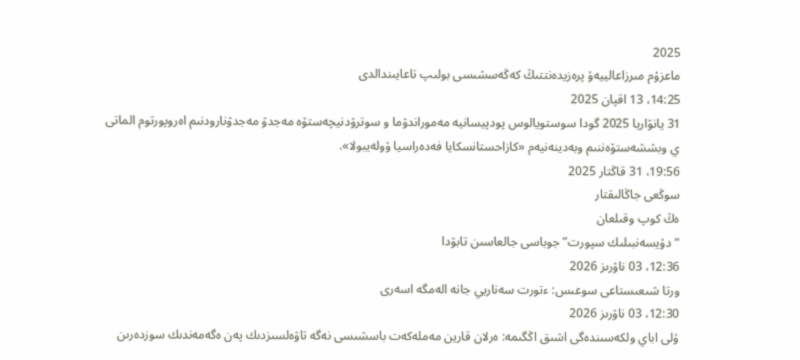2025
ماعزۇم مىرزاعالييەۆ پرەزيدەنتتىڭ كەڭەسشىسى بولىپ تاعايىندالدى
14:25، 13 اقپان 2025
31 يانۆاريا 2025 گودا سوستويالوس پودپيسانيە مەموراندۋما و سوترۋدنيچەستۆە مەجدۋ مەجدۋنارودنىم اەروپورتوم الماتى ي وبششەستۆەننىم وبەدينەنيەم «كازاحستانسكايا فەدەراسيا ۆولەيبولا».
19:56، 31 قاڭتار 2025
سوڭعى جاڭالىقتار
ەڭ كوپ وقىلعان
“دۇيسەنبىلىك سپورت” جوباسى جالعاسىن تابۋدا
12:36، 03 ناۋرىز 2026
ورتا شىعىستاعى سوعىس: ءتورت سەناريي جانە الەمگە اسەرى
12:30، 03 ناۋرىز 2026
ۇلى اباي ولكەسىندەگى اشىق اڭگىمە: ەرلان قارين مەملەكەت باسشىسى نەگە تاۋەلسىزدىك پەن ەگەمەندىك سوزدەرىن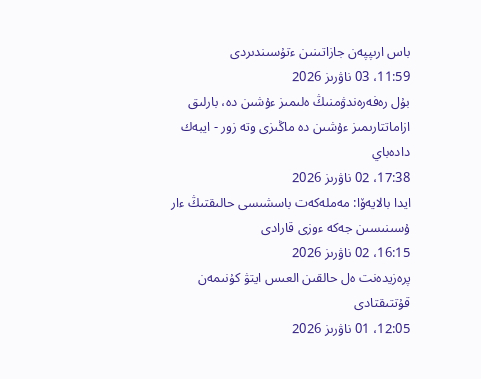باس ارىپپەن جازاتىنىن ءتۇسىندىردى
11:59، 03 ناۋرىز 2026
بۇل رەفەرەندۋمنىڭ ەلىمىز ءۇشىن دە، بارلىق ازاماتتارىمىز ءۇشىن دە ماڭىزى وتە زور - ايبەك دادەباي
17:38، 02 ناۋرىز 2026
ايدا بالايەۆا: مەملەكەت باسشىسى حالىقتىڭ ءار ۇسىنىسىن جەكە ءوزى قارادى
16:15، 02 ناۋرىز 2026
پرەزيدەنت ەل حالقىن العىس ايتۋ كۇنىمەن قۇتتىقتادى
12:05، 01 ناۋرىز 2026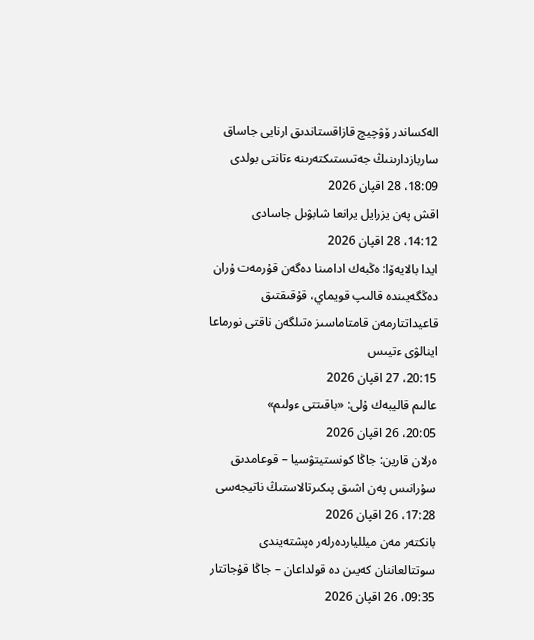الەكساندر ۆۋچيچ قازاقستاندىق ارنايى جاساق ساربازدارىنىڭ جەتىستىكتەرىنە ءتانتى بولدى
18:09، 28 اقپان 2026
اقش پەن يزرايل يرانعا شابۋىل جاسادى
14:12، 28 اقپان 2026
ايدا بالايەۆا: ەڭبەك ادامىنا دەگەن قۇرمەت ۇران دەڭگەيىندە قالىپ قويماي، قۇقىقتىق قاعيداتتارمەن قامتاماسىز ەتىلگەن ناقتى نورماعا اينالۋى ءتيىس
20:15، 27 اقپان 2026
عالىم قاليبەك ۇلى: «باقىتتى ءولىم»
20:05، 26 اقپان 2026
ەرلان قارين: جاڭا كونستيتۋسيا – قوعامدىق سۇرانىس پەن اشىق پىكىرتالاستىڭ ناتيجەسى
17:28، 26 اقپان 2026
بانكتەر مەن ميللياردەرلەر ەپشتەيندى سوتتالعاننان كەيىن دە قولداعان – جاڭا قۇجاتتار
09:35، 26 اقپان 2026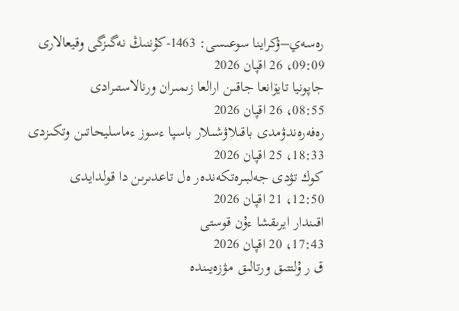رەسەي–ۋكراينا سوعىسى: 1463-كۇننىڭ نەگىزگى وقيعالارى
09:09، 26 اقپان 2026
جاپونيا تايۆانعا جاقىن ارالعا زىمىران ورنالاستىرادى
08:55، 26 اقپان 2026
رەفەرەندۋمدى باقىلاۋشىلار باسپا ءسوز ءماسليحاتىن وتكىزدى
18:33، 25 اقپان 2026
كوك تۋدى جەلبىرەتكەندەر ەل تاعدىرىن دا قولدايدى
12:50، 21 اقپان 2026
اقىندار ايرىقشا ءۇن قوستى
17:43، 20 اقپان 2026
ق ر ۇلتتىق ورتالىق مۋزەيىندە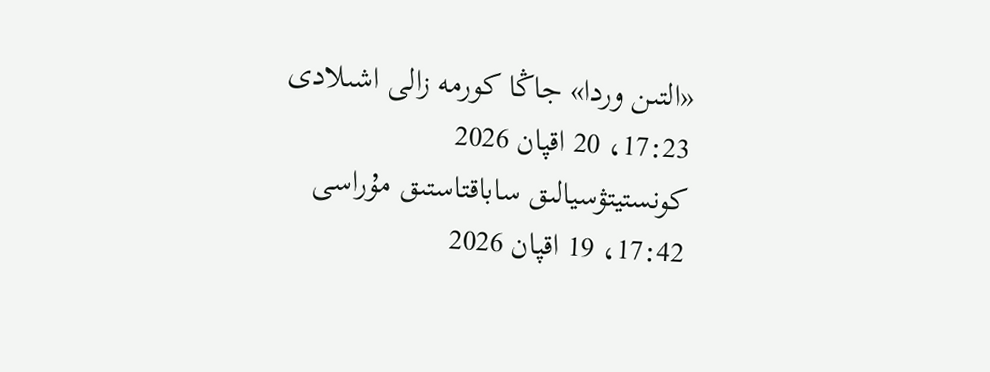«التىن وردا» جاڭا كورمە زالى اشىلادى
17:23، 20 اقپان 2026
كونستيتۋسيالىق ساباقتاستىق مۇراسى
17:42، 19 اقپان 2026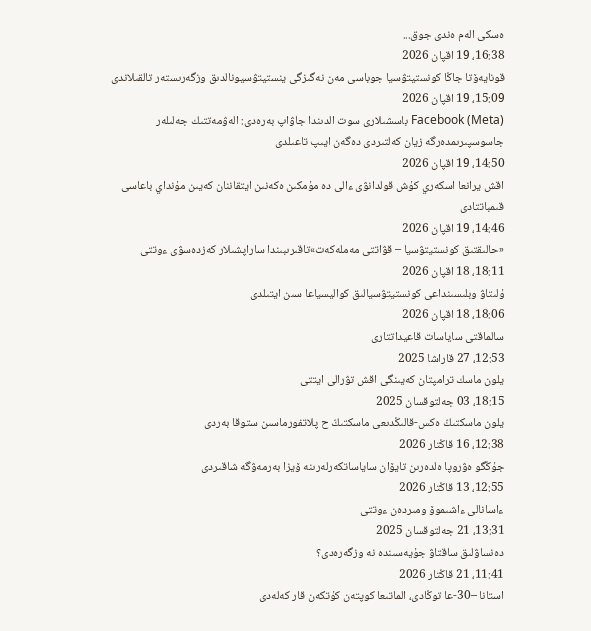ەسكى الەم ەندى جوق...
16:38، 19 اقپان 2026
قونايەۆتا جاڭا كونستيتۋسيا جوباسى مەن نەگىزگى ينستيتۋسيونالدىق وزگەرىستەر تالقىلاندى
15:09، 19 اقپان 2026
Facebook (Meta) باسشىلارى سوت الدىندا جاۋاپ بەرەدى: الەۋمەتتىك جەلىلەر جاسوسپىرىمدەرگە زيان كەلتىردى دەگەن ايىپ تاعىلدى
14:50، 19 اقپان 2026
اقش يرانعا اسكەري كۇش قولدانۋى ءالى دە مۇمكىن ەكەنىن ايتقاننان كەيىن مۇنداي باعاسى قىمباتتادى
14:46، 19 اقپان 2026
«حالىقتىق كونستيتۋسيا – قۋاتتى مەملەكەت»تاقىرىبىندا ساراپشىلار كەزدەسۋى ءوتتى
18:11، 18 اقپان 2026
ۇلىتاۋ وبلىسىنداعى كونستيتۋسيالىق كواليسياعا سىن ايتىلدى
18:06، 18 اقپان 2026
سالماقتى ساياسات قاعيداتتارى
12:53، 27 قاراشا 2025
يلون ماسك ترامپتان كەيىنگى اقش تۋرالى ايتتى
18:15، 03 جەلتوقسان 2025
يلون ماسكتىڭ ەكس-قالىڭدىعى ماسكتىڭ ح پلاتفورماسىن ستوقا بەردى
12:38، 16 قاڭتار 2026
جۇڭگو ەۋروپا ەلدەرىن تايۆان ساياساتكەرلەرىنە ۆيزا بەرمەۋگە شاقىردى
12:55، 13 قاڭتار 2026
ءاسانالى ءاشىموۆ ومىردەن ءوتتى
13:31، 21 جەلتوقسان 2025
دەنساۋلىق ساقتاۋ جۇيەسىندە نە وزگەرەدى؟
11:41، 21 قاڭتار 2026
استانا –30-عا توڭادى، الماتىعا كوپتەن كۇتكەن قار كەلەدى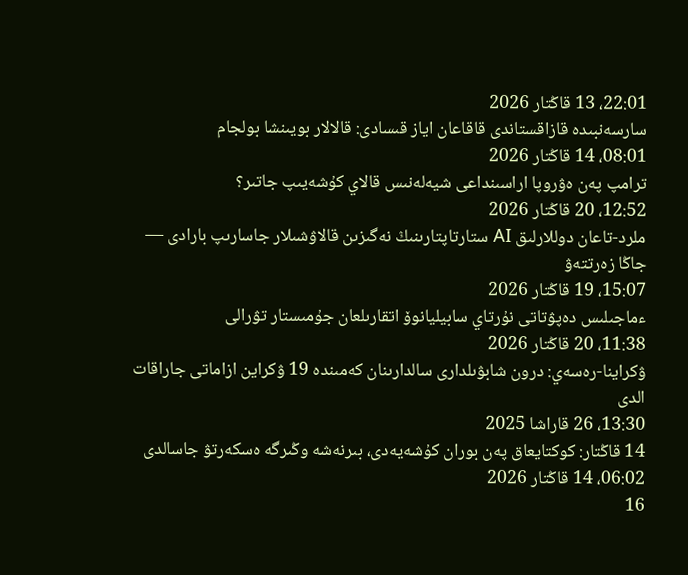22:01، 13 قاڭتار 2026
سارسەنبىدە قازاقستاندى قاقاعان اياز قىسادى: قالالار بويىنشا بولجام
08:01، 14 قاڭتار 2026
ترامپ پەن ەۋروپا اراسىنداعى شيەلەنىس قالاي كۇشەيىپ جاتىر؟
12:52، 20 قاڭتار 2026
ملرد-تاعان دوللارلىق AI ستارتاپتارىنىڭ نەگىزىن قالاۋشىلار جاسارىپ بارادى — جاڭا زەرتتەۋ
15:07، 19 قاڭتار 2026
ءماجىلىس دەپۋتاتى نۇرتاي سابيليانوۆ اتقارىلعان جۇمىستار تۋرالى
11:38، 20 قاڭتار 2026
ۋكراينا-رەسەي: درون شابۋىلدارى سالدارىنان كەمىندە 19 ۋكراين ازاماتى جاراقات الدى
13:30، 26 قاراشا 2025
14 قاڭتار: كوكتايعاق پەن بوران كۇشەيەدى، بىرنەشە وڭىرگە ەسكەرتۋ جاسالدى
06:02، 14 قاڭتار 2026
16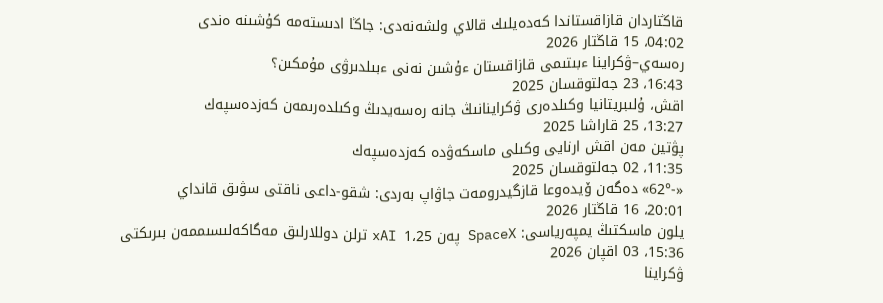قاڭتاردان قازاقستاندا كەدەيلىك قالاي ولشەنەدى: جاڭا ادىستەمە كۇشىنە ەندى
04:02، 15 قاڭتار 2026
رەسەي–ۋكراينا ءبىتىمى قازاقستان ءۇشىن نەنى ءبىلدىرۋى مۇمكىن؟
16:43، 23 جەلتوقسان 2025
اقش، ۇلىبريتانيا وكىلدەرى ۋكراينانىڭ جانە رەسەيدىڭ وكىلدەرىمەن كەزدەسپەك
13:27، 25 قاراشا 2025
پۋتين مەن اقش ارنايى وكىلى ماسكەۋدە كەزدەسپەك
11:35، 02 جەلتوقسان 2025
«-62°» دەگەن ۆيدەوعا قازگيدرومەت جاۋاپ بەردى: شقو-داعى ناقتى سۋىق قانداي
20:01، 16 قاڭتار 2026
يلون ماسكتىڭ يمپەرياسى: SpaceX پەن xAI 1،25 ترلن دوللارلىق مەگاكەلىسىممەن بىرىكتى
15:36، 03 اقپان 2026
ۋكراينا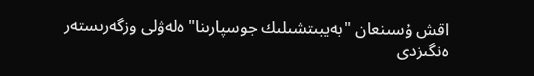اقش ۇسىنعان "بەيبىتشىلىك جوسپارىنا" ەلەۋلى وزگەرىستەر ەنگىزدى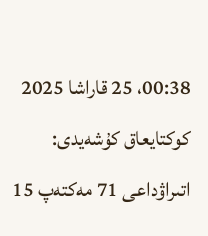00:38، 25 قاراشا 2025
كوكتايعاق كۇشەيدى: اتىراۋداعى 71 مەكتەپ 15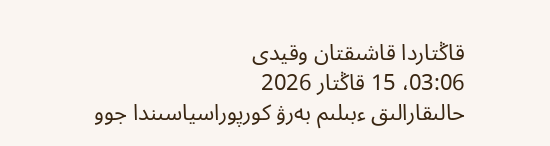قاڭتاردا قاشىقتان وقيدى
03:06، 15 قاڭتار 2026
حالىقارالىق ءبىلىم بەرۋ كورپوراسياسىندا جوو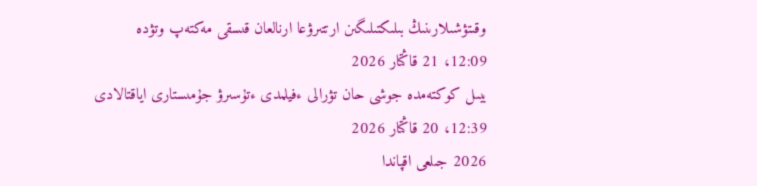وقىتۋشىلارىنىڭ بىلىكتىلىگىن ارتتىرۋعا ارنالعان قىسقى مەكتەپ وتۋدە
12:09، 21 قاڭتار 2026
بيىل كوكتەمدە جوشى حان تۋرالى ءفيلمدى ءتۇسىرۋ جۇمىستارى اياقتالادى
12:39، 20 قاڭتار 2026
2026 جىلعى اقپاندا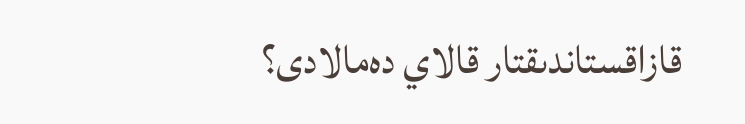قازاقستاندىقتار قالاي دەمالادى؟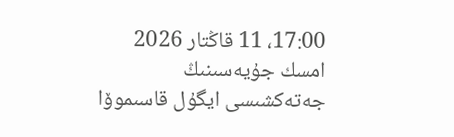17:00، 11 قاڭتار 2026
امسك جۇيەسىنىڭ جەتەكشىسى ايگۇل قاسىموۆا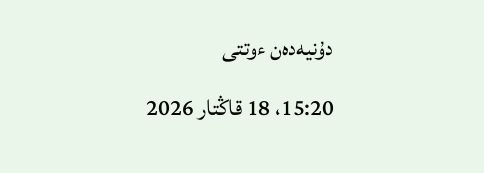دۇنيەدەن ءوتتى
15:20، 18 قاڭتار 2026